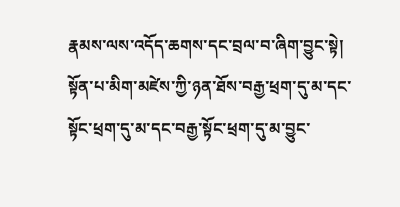རྣམས་ལས་འདོད་ཆགས་དང་བྲལ་བ་ཞིག་བྱུང་སྟེ། སྟོན་པ་མིག་མཛེས་ཀྱི་ཉན་ཐོས་བརྒྱ་ཕྲག་དུ་མ་དང་སྟོང་ཕྲག་དུ་མ་དང་བརྒྱ་སྟོང་ཕྲག་དུ་མ་བྱུང་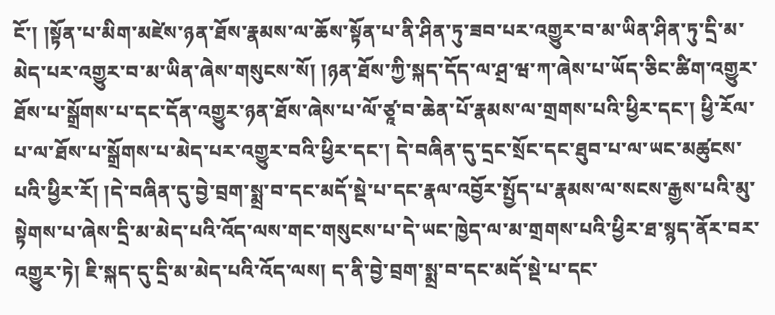ངོ་། །སྟོན་པ་མིག་མཛེས་ཉན་ཐོས་རྣམས་ལ་ཆོས་སྟོན་པ་ནི་ཤིན་ཏུ་ཟབ་པར་འགྱུར་བ་མ་ཡིན་ཤིན་ཏུ་དྲི་མ་མེད་པར་འགྱུར་བ་མ་ཡིན་ཞེས་གསུངས་སོ། །ཉན་ཐོས་ཀྱི་སྐད་དོད་ལ་ཤྲ་ཝ་ཀ་ཞེས་པ་ཡོད་ཅིང་ཚིག་འགྱུར་ཐོས་པ་སྒྲོགས་པ་དང་དོན་འགྱུར་ཉན་ཐོས་ཞེས་པ་ལོ་ཙཱ་བ་ཆེན་པོ་རྣམས་ལ་གྲགས་པའི་ཕྱིར་དང་། ཕྱི་རོལ་པ་ལ་ཐོས་པ་སྒྲོགས་པ་མེད་པར་འགྱུར་བའི་ཕྱིར་དང་། དེ་བཞིན་དུ་དྲང་སྲོང་དང་ཐུབ་པ་ལ་ཡང་མཚུངས་པའི་ཕྱིར་རོ། །དེ་བཞིན་དུ་བྱེ་བྲག་སྨྲ་བ་དང་མདོ་སྡེ་པ་དང་རྣལ་འབྱོར་སྤྱོད་པ་རྣམས་ལ་སངས་རྒྱས་པའི་མུ་སྟེགས་པ་ཞེས་དྲི་མ་མེད་པའི་འོད་ལས་གང་གསུངས་པ་དེ་ཡང་ཁྱེད་ལ་མ་གྲགས་པའི་ཕྱིར་ཐ་སྙད་ནོར་བར་འགྱུར་ཏེ། ཇི་སྐད་དུ་དྲི་མ་མེད་པའི་འོད་ལས། ད་ནི་བྱེ་བྲག་སྨྲ་བ་དང་མདོ་སྡེ་པ་དང་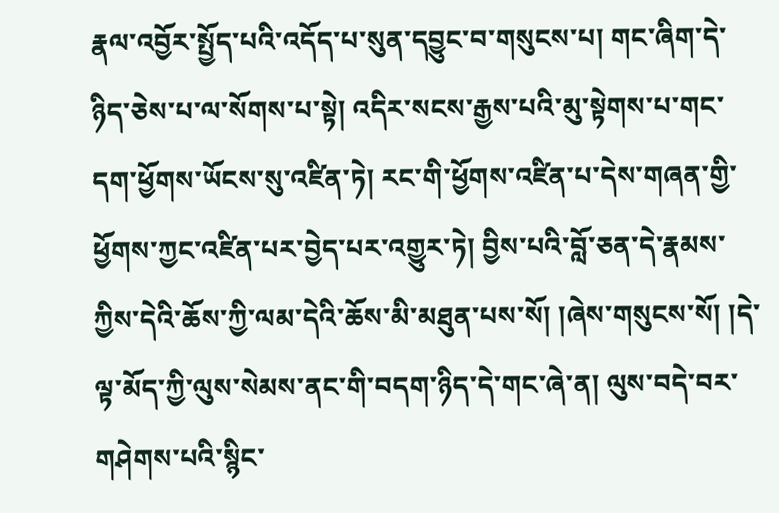རྣལ་འབྱོར་སྤྱོད་པའི་འདོད་པ་སུན་དབྱུང་བ་གསུངས་པ། གང་ཞིག་དེ་ཉིད་ཅེས་པ་ལ་སོགས་པ་སྟེ། འདིར་སངས་རྒྱས་པའི་མུ་སྟེགས་པ་གང་དག་ཕྱོགས་ཡོངས་སུ་འཛིན་ཏེ། རང་གི་ཕྱོགས་འཛིན་པ་དེས་གཞན་གྱི་ཕྱོགས་ཀྱང་འཛིན་པར་བྱེད་པར་འགྱུར་ཏེ། བྱིས་པའི་བློ་ཅན་དེ་རྣམས་ཀྱིས་དེའི་ཆོས་ཀྱི་ལམ་དེའི་ཆོས་མི་མཐུན་པས་སོ། །ཞེས་གསུངས་སོ། །དེ་ལྟ་མོད་ཀྱི་ལུས་སེམས་ནང་གི་བདག་ཉིད་དེ་གང་ཞེ་ན། ལུས་བདེ་བར་གཤེགས་པའི་སྙིང་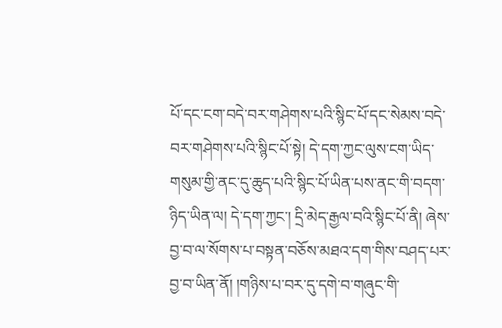པོ་དང་ངག་བདེ་བར་གཤེགས་པའི་སྙིང་པོ་དང་སེམས་བདེ་བར་གཤེགས་པའི་སྙིང་པོ་སྟེ། དེ་དག་ཀྱང་ལུས་ངག་ཡིད་གསུམ་གྱི་ནང་དུ་ཆུད་པའི་སྙིང་པོ་ཡིན་པས་ནང་གི་བདག་ཉིད་ཡིན་ལ། དེ་དག་ཀྱང་། དྲི་མེད་རྒྱལ་བའི་སྙིང་པོ་ནི། ཞེས་བྱ་བ་ལ་སོགས་པ་བསྟན་བཅོས་མཐའ་དག་གིས་བཤད་པར་བྱ་བ་ཡིན་ནོ། །གཉིས་པ་བར་དུ་དགེ་བ་གཞུང་གི་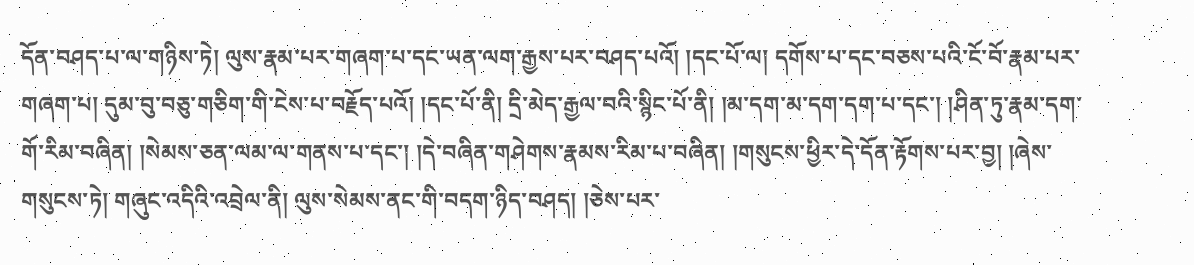དོན་བཤད་པ་ལ་གཉིས་ཏེ། ལུས་རྣམ་པར་གཞག་པ་དང་ཡན་ལག་རྒྱས་པར་བཤད་པའོ། །དང་པོ་ལ། དགོས་པ་དང་བཅས་པའི་ངོ་བོ་རྣམ་པར་གཞག་པ། དུམ་བུ་བཅུ་གཅིག་གི་ངེས་པ་བརྗོད་པའོ། །དང་པོ་ནི། དྲི་མེད་རྒྱལ་བའི་སྙིང་པོ་ནི། །མ་དག་མ་དག་དག་པ་དང་། །ཤིན་ཏུ་རྣམ་དག་གོ་རིམ་བཞིན། །སེམས་ཅན་ལམ་ལ་གནས་པ་དང་། །དེ་བཞིན་གཤེགས་རྣམས་རིམ་པ་བཞིན། །གསུངས་ཕྱིར་དེ་དོན་རྟོགས་པར་བྱ། །ཞེས་གསུངས་ཏེ། གཞུང་འདིའི་འབྲེལ་ནི། ལུས་སེམས་ནང་གི་བདག་ཉིད་བཤད། །ཅེས་པར་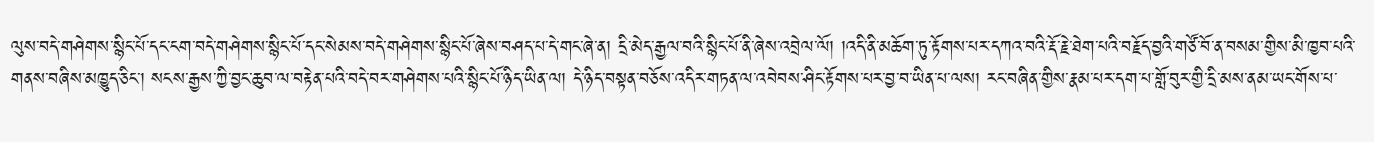ལུས་བདེ་གཤེགས་སྙིང་པོ་དང་ངག་བདེ་གཤེགས་སྙིང་པོ་དང་སེམས་བདེ་གཤེགས་སྙིང་པོ་ཞེས་བཤད་པ་དེ་གང་ཞེ་ན། དྲི་མེད་རྒྱལ་བའི་སྙིང་པོ་ནི་ཞེས་འབྲེལ་ལོ། །འདི་ནི་མཆོག་ཏུ་རྟོགས་པར་དཀའ་བའི་རྡོ་རྗེ་ཐེག་པའི་བརྗོད་བྱའི་གཙོ་བོ་ན་བསམ་གྱིས་མི་ཁྱབ་པའི་གནས་བཞིས་མཁྱུད་ཅིང་། སངས་རྒྱས་ཀྱི་བྱང་ཆུབ་ལ་བརྟེན་པའི་བདེ་བར་གཤེགས་པའི་སྙིང་པོ་ཉིད་ཡིན་ལ། དེ་ཉིད་བསྟན་བཅོས་འདིར་གཏན་ལ་འབེབས་ཤིང་རྟོགས་པར་བྱ་བ་ཡིན་པ་ལས། རང་བཞིན་གྱིས་རྣམ་པར་དག་པ་གློ་བུར་གྱི་དྲི་མས་ནམ་ཡང་གོས་པ་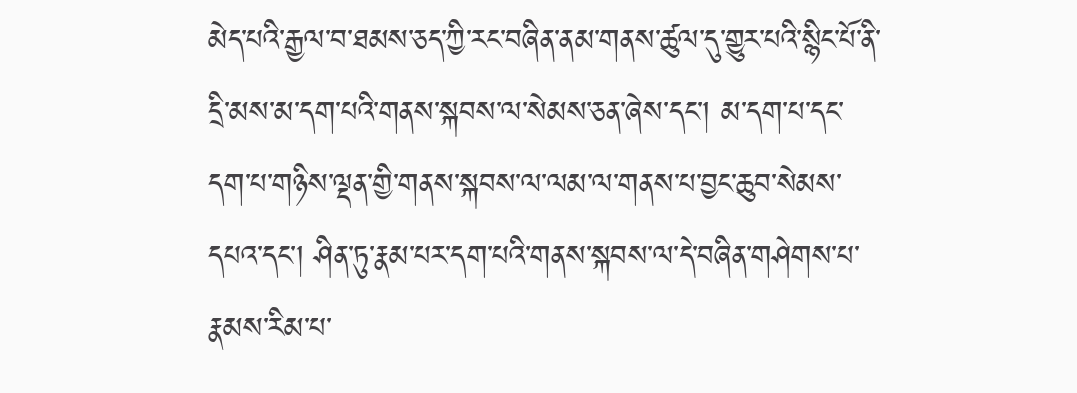མེད་པའི་རྒྱལ་བ་ཐམས་ཅད་ཀྱི་རང་བཞིན་ནམ་གནས་ཚུལ་དུ་གྱུར་པའི་སྙིང་པོ་ནི་དྲི་མས་མ་དག་པའི་གནས་སྐབས་ལ་སེམས་ཅན་ཞེས་དང་། མ་དག་པ་དང་དག་པ་གཉིས་ལྡན་གྱི་གནས་སྐབས་ལ་ལམ་ལ་གནས་པ་བྱང་ཆུབ་སེམས་དཔའ་དང་། ཤིན་ཏུ་རྣམ་པར་དག་པའི་གནས་སྐབས་ལ་དེ་བཞིན་གཤེགས་པ་རྣམས་རིམ་པ་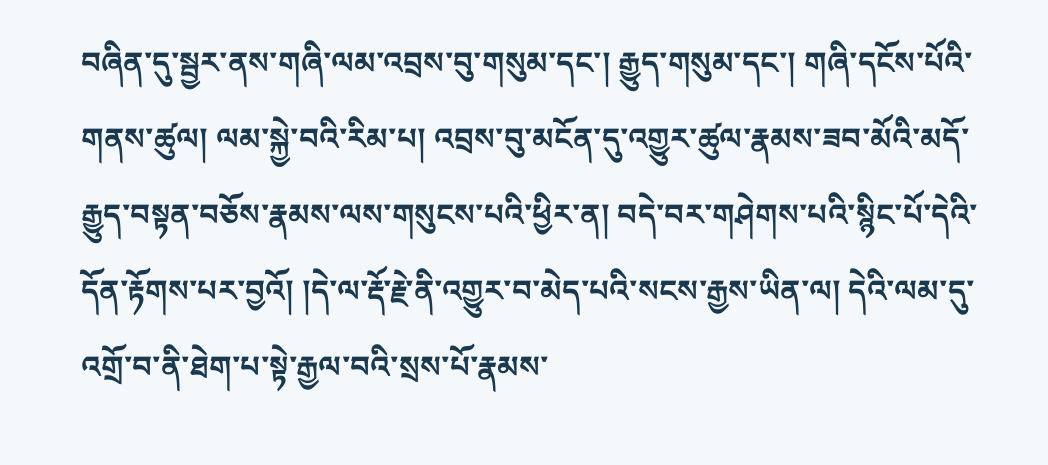བཞིན་དུ་སྦྱར་ནས་གཞི་ལམ་འབྲས་བུ་གསུམ་དང་། རྒྱུད་གསུམ་དང་། གཞི་དངོས་པོའི་གནས་ཚུལ། ལམ་སྐྱེ་བའི་རིམ་པ། འབྲས་བུ་མངོན་དུ་འགྱུར་ཚུལ་རྣམས་ཟབ་མོའི་མདོ་རྒྱུད་བསྟན་བཅོས་རྣམས་ལས་གསུངས་པའི་ཕྱིར་ན། བདེ་བར་གཤེགས་པའི་སྙིང་པོ་དེའི་དོན་རྟོགས་པར་བྱའོ། །དེ་ལ་རྡོ་རྗེ་ནི་འགྱུར་བ་མེད་པའི་སངས་རྒྱས་ཡིན་ལ། དེའི་ལམ་དུ་འགྲོ་བ་ནི་ཐེག་པ་སྟེ་རྒྱལ་བའི་སྲས་པོ་རྣམས་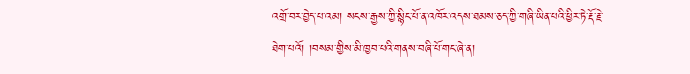འགྲོ་བར་བྱེད་པ་འམ། སངས་རྒྱས་ཀྱི་སྙིང་པོ་ན་འཁོར་འདས་ཐམས་ཅད་ཀྱི་གཞི་ཡིན་པའི་ཕྱིར་ཏེ་རྡོ་རྗེ་ཐེག་པའོ། །བསམ་གྱིས་མི་ཁྱབ་པའི་གནས་བཞི་པོ་གང་ཞེ་ན།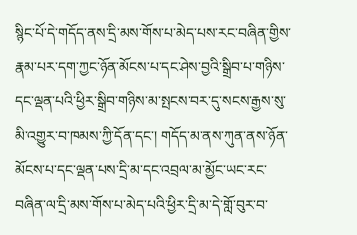སྙིང་པོ་དེ་གདོད་ནས་དྲི་མས་གོས་པ་མེད་པས་རང་བཞིན་གྱིས་རྣམ་པར་དག་ཀྱང་ཉོན་མོངས་པ་དང་ཤེས་བྱའི་སྒྲིབ་པ་གཉིས་དང་ལྡན་པའི་ཕྱིར་སྒྲིབ་གཉིས་མ་སྤངས་བར་དུ་སངས་རྒྱས་སུ་མི་འགྱུར་བ་ཁམས་ཀྱི་དོན་དང་། གདོད་མ་ནས་ཀུན་ནས་ཉོན་མོངས་པ་དང་ལྡན་པས་དྲི་མ་དང་འབྲལ་མ་མྱོང་ཡང་རང་བཞིན་ལ་དྲི་མས་གོས་པ་མེད་པའི་ཕྱིར་དྲི་མ་དེ་གློ་བུར་བ་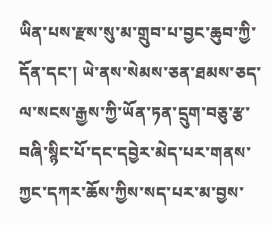ཡིན་པས་རྫས་སུ་མ་གྲུབ་པ་བྱང་ཆུབ་ཀྱི་དོན་དང་། ཡེ་ནས་སེམས་ཅན་ཐམས་ཅད་ལ་སངས་རྒྱས་ཀྱི་ཡོན་ཏན་དྲུག་བཅུ་རྩ་བཞི་སྙིང་པོ་དང་དབྱེར་མེད་པར་གནས་ཀྱང་དཀར་ཆོས་ཀྱིས་སད་པར་མ་བྱས་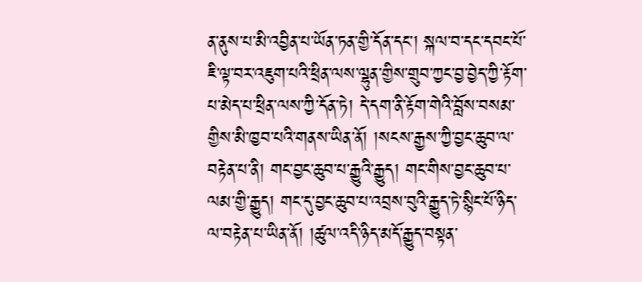ན་ནུས་པ་མི་འབྱིན་པ་ཡོན་ཏན་གྱི་དོན་དང་། སྐལ་བ་དང་དབང་པོ་ཇི་ལྟ་བར་འཇུག་པའི་ཕྲིན་ལས་ལྷུན་གྱིས་གྲུབ་ཀྱང་བྱ་བྱེད་ཀྱི་རྟོག་པ་མེད་པ་ཕྲིན་ལས་ཀྱི་དོན་ཏེ། དེ་དག་ནི་རྟོག་གེའི་བློས་བསམ་གྱིས་མི་ཁྱབ་པའི་གནས་ཡིན་ནོ། །སངས་རྒྱས་ཀྱི་བྱང་ཆུབ་ལ་བརྟེན་པ་ནི། གང་བྱང་ཆུབ་པ་རྒྱུའི་རྒྱུད། གང་གིས་བྱང་ཆུབ་པ་ལམ་གྱི་རྒྱུད། གང་དུ་བྱང་ཆུབ་པ་འབྲས་བུའི་རྒྱུད་ཏེ་སྙིང་པོ་ཉིད་ལ་བརྟེན་པ་ཡིན་ནོ། །ཚུལ་འདི་ཉིད་མདོ་རྒྱུད་བསྟན་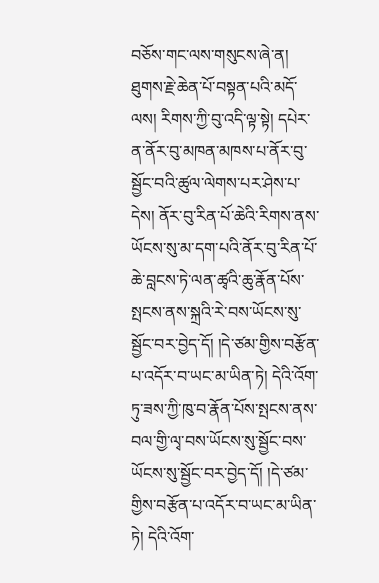བཅོས་གང་ལས་གསུངས་ཞེ་ན། ཐུགས་རྗེ་ཆེན་པོ་བསྟན་པའི་མདོ་ལས། རིགས་ཀྱི་བུ་འདི་ལྟ་སྟེ། དཔེར་ན་ནོར་བུ་མཁན་མཁས་པ་ནོར་བུ་སྦྱོང་བའི་ཚུལ་ལེགས་པར་ཤེས་པ་དེས། ནོར་བུ་རིན་པོ་ཆེའི་རིགས་ནས་ཡོངས་སུ་མ་དག་པའི་ནོར་བུ་རིན་པོ་ཆེ་བླངས་ཏེ་ལན་ཚྭའི་ཆུ་རྣོན་པོས་སྤངས་ནས་སྐྲའི་རེ་བས་ཡོངས་སུ་སྦྱོང་བར་བྱེད་དོ། །དེ་ཙམ་གྱིས་བརྩོན་པ་འདོར་བ་ཡང་མ་ཡིན་ཏེ། དེའི་འོག་ཏུ་ཟས་ཀྱི་ཁུ་བ་རྣོན་པོས་སྤངས་ནས་བལ་གྱི་ལྭ་བས་ཡོངས་སུ་སྦྱོང་བས་ཡོངས་སུ་སྦྱོང་བར་བྱེད་དོ། །དེ་ཙམ་གྱིས་བརྩོན་པ་འདོར་བ་ཡང་མ་ཡིན་ཏེ། དེའི་འོག་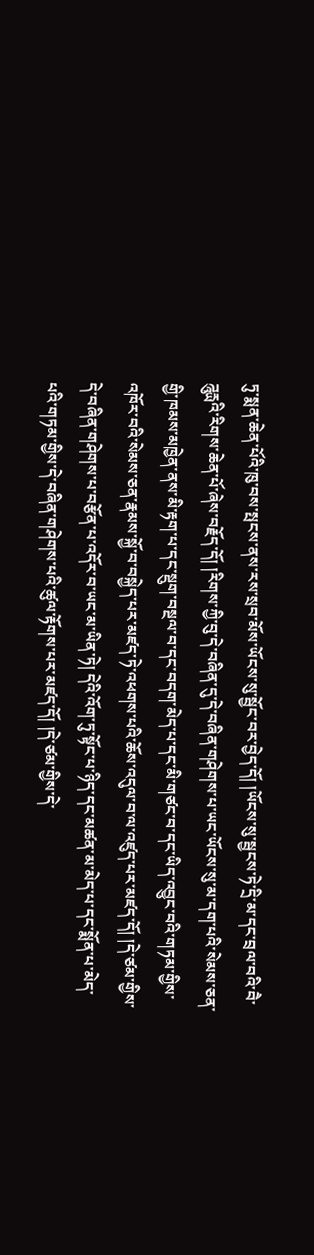ཏུ་སྨན་ཆེན་པོའི་ཁུ་བས་སྤངས་ནས་རས་སྲབ་མོས་ཡོངས་སུ་སྦྱོང་བར་བྱེད་དོ། །ཡོངས་སུ་སྦྱངས་ཏེ་དྲི་མ་དང་བྲལ་བའི་བཻ་ཌཱུརྻའི་རིགས་ཆེན་པོ་ཞེས་བརྗོད་དོ། །རིགས་ཀྱི་བུ་དེ་བཞིན་དུ་དེ་བཞིན་གཤེགས་པ་ཡང་ཡོངས་སུ་མ་དག་པའི་སེམས་ཅན་གྱི་ཁམས་མཁྱེན་ནས་མི་རྟག་པ་དང་སྡུག་བསྔལ་བ་དང་བདག་མེད་པ་དང་མི་གཙང་བ་དང་ཡིད་འབྱུང་བའི་གཏམ་གྱིས་འཁོར་བའི་སེམས་ཅན་རྣམས་སྐྱོ་བ་བསྐྱེད་པར་མཛད་ཏེ་འཕགས་པའི་ཆོས་འདུལ་བ་ལ་འཛུད་པར་མཛད་དོ། །དེ་ཙམ་གྱིས་དེ་བཞིན་གཤེགས་པ་བརྩོན་པ་འདོར་བ་ཡང་མ་ཡིན་ཏེ། དེའི་འོག་ཏུ་སྟོང་པ་ཉིད་དང་མཚན་མ་མེད་པ་དང་སྨོན་པ་མེད་པའི་གཏམ་གྱིས་དེ་བཞིན་གཤེགས་པའི་ཚུལ་རྟོགས་པར་མཛད་དོ། །དེ་ཙམ་གྱིས་དེ་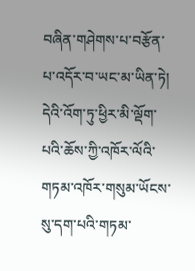བཞིན་གཤེགས་པ་བརྩོན་པ་འདོར་བ་ཡང་མ་ཡིན་ཏེ། དེའི་འོག་ཏུ་ཕྱིར་མི་ལྡོག་པའི་ཆོས་ཀྱི་འཁོར་ལོའི་གཏམ་འཁོར་གསུམ་ཡོངས་སུ་དག་པའི་གཏམ་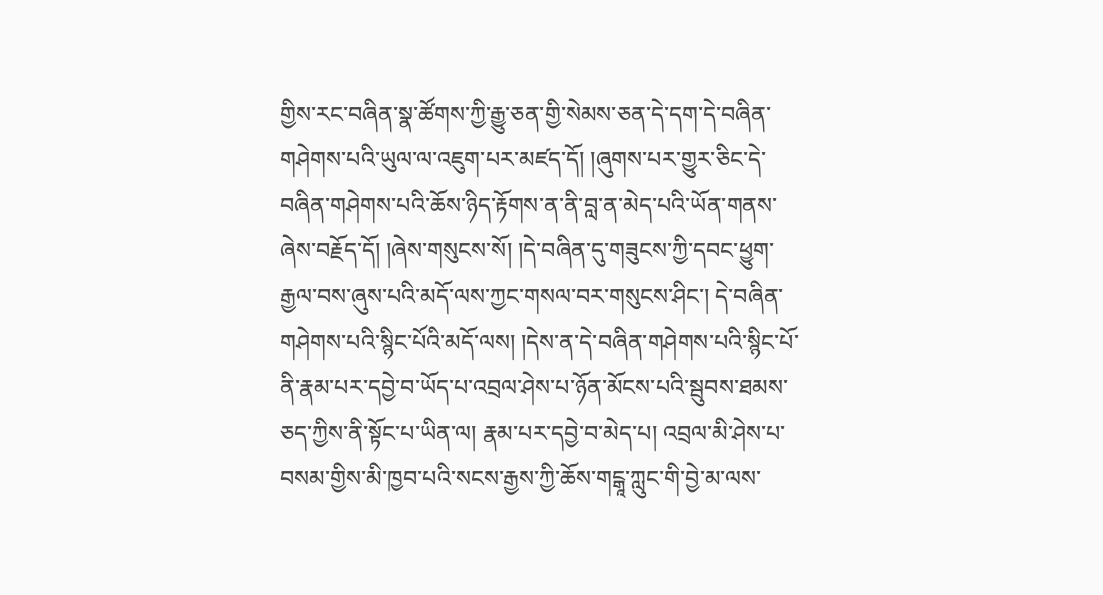གྱིས་རང་བཞིན་སྣ་ཚོགས་ཀྱི་རྒྱུ་ཅན་གྱི་སེམས་ཅན་དེ་དག་དེ་བཞིན་གཤེགས་པའི་ཡུལ་ལ་འཇུག་པར་མཛད་དོ། །ཞུགས་པར་གྱུར་ཅིང་དེ་བཞིན་གཤེགས་པའི་ཆོས་ཉིད་རྟོགས་ན་ནི་བླ་ན་མེད་པའི་ཡོན་གནས་ཞེས་བརྗོད་དོ། །ཞེས་གསུངས་སོ། །དེ་བཞིན་དུ་གཟུངས་ཀྱི་དབང་ཕྱུག་རྒྱལ་བས་ཞུས་པའི་མདོ་ལས་ཀྱང་གསལ་བར་གསུངས་ཤིང་། དེ་བཞིན་གཤེགས་པའི་སྙིང་པོའི་མདོ་ལས། །དེས་ན་དེ་བཞིན་གཤེགས་པའི་སྙིང་པོ་ནི་རྣམ་པར་དབྱེ་བ་ཡོད་པ་འབྲལ་ཤེས་པ་ཉོན་མོངས་པའི་སྦུབས་ཐམས་ཅད་ཀྱིས་ནི་སྟོང་པ་ཡིན་ལ། རྣམ་པར་དབྱེ་བ་མེད་པ། འབྲལ་མི་ཤེས་པ་བསམ་གྱིས་མི་ཁྱབ་པའི་སངས་རྒྱས་ཀྱི་ཆོས་གངྒཱ་ཀླུང་གི་བྱེ་མ་ལས་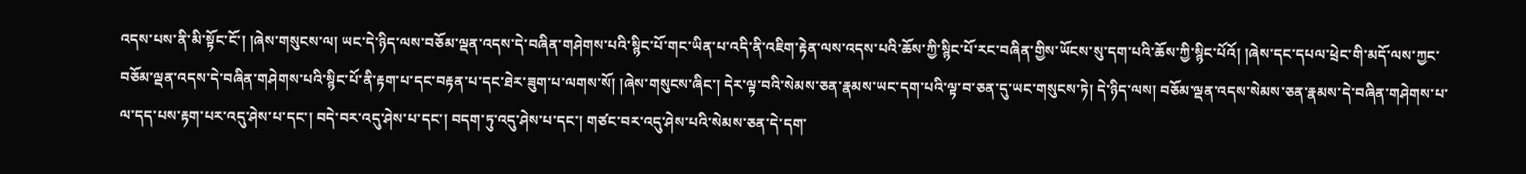འདས་པས་ནི་མི་སྟོང་ངོ་། །ཞེས་གསུངས་ལ། ཡང་དེ་ཉིད་ལས་བཅོམ་ལྡན་འདས་དེ་བཞིན་གཤེགས་པའི་སྙིང་པོ་གང་ཡིན་པ་འདི་ནི་འཇིག་རྟེན་ལས་འདས་པའི་ཆོས་ཀྱི་སྙིང་པོ་རང་བཞིན་གྱིས་ཡོངས་སུ་དག་པའི་ཆོས་ཀྱི་སྙིང་པོའོ། །ཞེས་དང་དཔལ་ཕྲེང་གི་མདོ་ལས་ཀྱང་བཅོམ་ལྡན་འདས་དེ་བཞིན་གཤེགས་པའི་སྙིང་པོ་ནི་རྟག་པ་དང་བརྟན་པ་དང་ཐེར་ཟུག་པ་ལགས་སོ། །ཞེས་གསུངས་ཞིང་། དེར་ལྟ་བའི་སེམས་ཅན་རྣམས་ཡང་དག་པའི་ལྟ་བ་ཅན་དུ་ཡང་གསུངས་ཏེ། དེ་ཉིད་ལས། བཅོམ་ལྡན་འདས་སེམས་ཅན་རྣམས་དེ་བཞིན་གཤེགས་པ་ལ་དད་པས་རྟག་པར་འདུ་ཤེས་པ་དང་། བདེ་བར་འདུ་ཤེས་པ་དང་། བདག་ཏུ་འདུ་ཤེས་པ་དང་། གཙང་བར་འདུ་ཤེས་པའི་སེམས་ཅན་དེ་དག་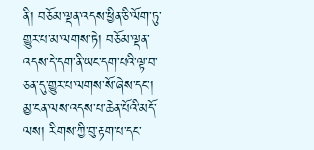ནི། བཅོམ་ལྡན་འདས་ཕྱིན་ཅི་ལོག་ཏུ་གྱུར་པ་མ་ལགས་ཏེ། བཅོམ་ལྡན་འདས་དེ་དག་ནི་ཡང་དག་པའི་ལྟ་བ་ཅན་དུ་གྱུར་པ་ལགས་སོ་ཞེས་དང་། མྱ་ངན་ལས་འདས་པ་ཆེན་པོའི་མདོ་ལས། རིགས་ཀྱི་བུ་རྟག་པ་དང་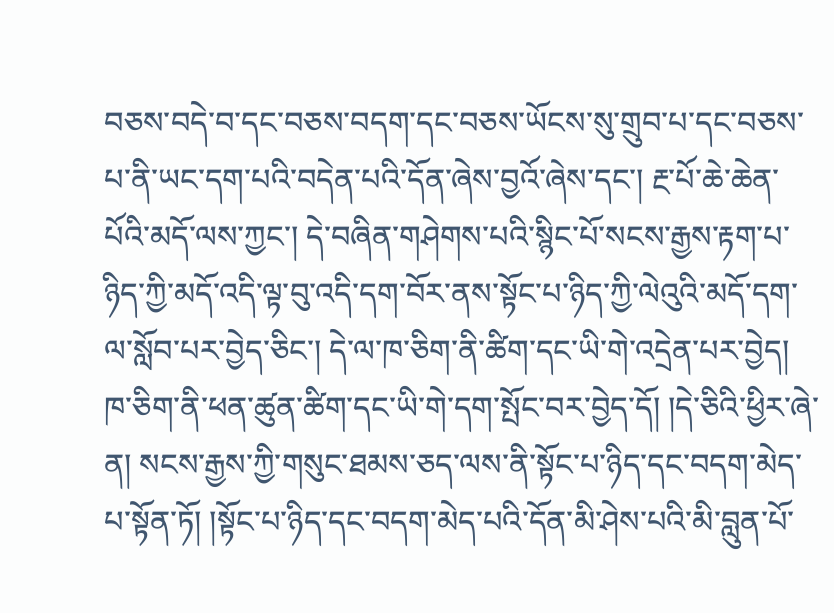བཅས་བདེ་བ་དང་བཅས་བདག་དང་བཅས་ཡོངས་སུ་གྲུབ་པ་དང་བཅས་པ་ནི་ཡང་དག་པའི་བདེན་པའི་དོན་ཞེས་བྱའོ་ཞེས་དང་། རྔ་པོ་ཆེ་ཆེན་པོའི་མདོ་ལས་ཀྱང་། དེ་བཞིན་གཤེགས་པའི་སྙིང་པོ་སངས་རྒྱས་རྟག་པ་ཉིད་ཀྱི་མདོ་འདི་ལྟ་བུ་འདི་དག་བོར་ནས་སྟོང་པ་ཉིད་ཀྱི་ལེའུའི་མདོ་དག་ལ་སློབ་པར་བྱེད་ཅིང་། དེ་ལ་ཁ་ཅིག་ནི་ཚིག་དང་ཡི་གེ་འདྲེན་པར་བྱེད། ཁ་ཅིག་ནི་ཕན་ཚུན་ཚིག་དང་ཡི་གེ་དག་སྤོང་བར་བྱེད་དོ། །དེ་ཅིའི་ཕྱིར་ཞེ་ན། སངས་རྒྱས་ཀྱི་གསུང་ཐམས་ཅད་ལས་ནི་སྟོང་པ་ཉིད་དང་བདག་མེད་པ་སྟོན་ཏོ། །སྟོང་པ་ཉིད་དང་བདག་མེད་པའི་དོན་མི་ཤེས་པའི་མི་བླུན་པོ་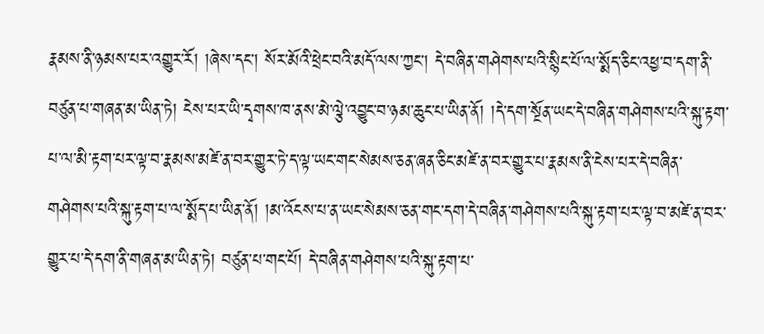རྣམས་ནི་ཉམས་པར་འགྱུར་རོ། །ཞེས་དང་། སོར་མོའི་ཕྲེང་བའི་མདོ་ལས་ཀྱང་། དེ་བཞིན་གཤེགས་པའི་སྙིང་པོ་ལ་སྨོད་ཅིང་འཕྱ་བ་དག་ནི་བཙུན་པ་གཞན་མ་ཡིན་ཏེ། ངེས་པར་ཡི་དྭགས་ཁ་ནས་མེ་ལྕེ་འབྱུང་བ་ཉམ་ཆུང་པ་ཡིན་ནོ། །དེ་དག་སྔོན་ཡང་དེ་བཞིན་གཤེགས་པའི་སྐུ་རྟག་པ་ལ་མི་རྟག་པར་ལྟ་བ་རྣམས་མཛེ་ན་བར་གྱུར་ཏེ་ད་ལྟ་ཡང་གང་སེམས་ཅན་ཞན་ཅིང་མཛེ་ན་བར་གྱུར་པ་རྣམས་ནི་ངེས་པར་དེ་བཞིན་གཤེགས་པའི་སྐུ་རྟག་པ་ལ་སྨོད་པ་ཡིན་ནོ། །མ་འོངས་པ་ན་ཡང་སེམས་ཅན་གང་དག་དེ་བཞིན་གཤེགས་པའི་སྐུ་རྟག་པར་ལྟ་བ་མཛེ་ན་བར་གྱུར་པ་དེ་དག་ནི་གཞན་མ་ཡིན་ཏེ། བཙུན་པ་གང་པོ། དེ་བཞིན་གཤེགས་པའི་སྐུ་རྟག་པ་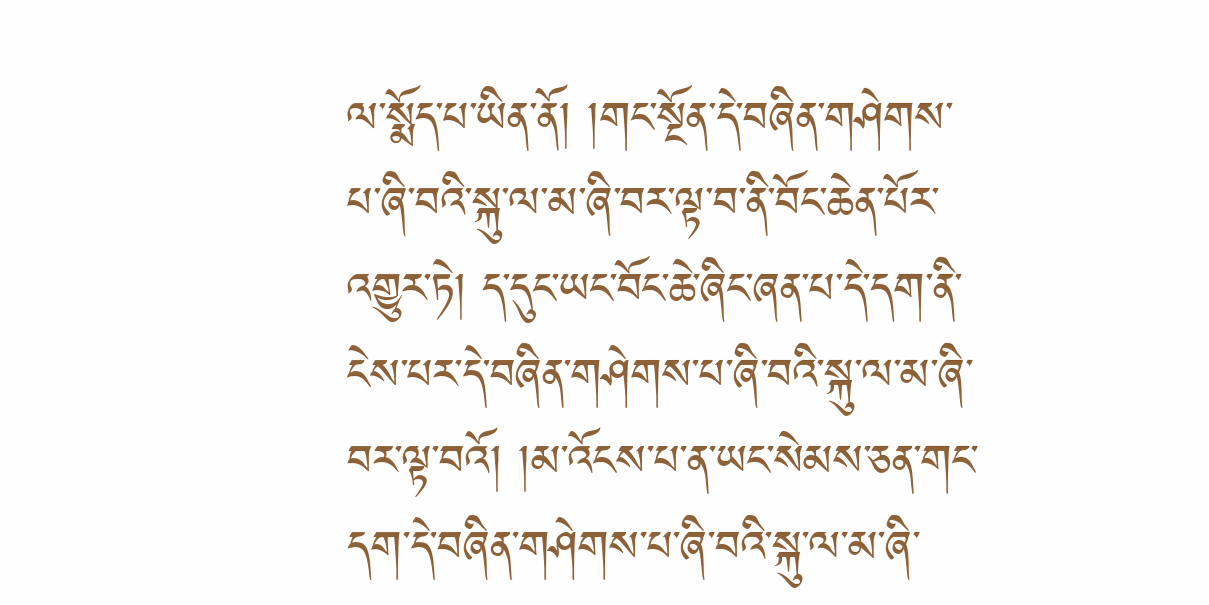ལ་སྨོད་པ་ཡིན་ནོ། །གང་སྔོན་དེ་བཞིན་གཤེགས་པ་ཞི་བའི་སྐུ་ལ་མ་ཞི་བར་ལྟ་བ་ནི་བོང་ཆེན་པོར་འགྱུར་ཏེ། ད་དུང་ཡང་བོང་ཆེ་ཞིང་ཞན་པ་དེ་དག་ནི་ངེས་པར་དེ་བཞིན་གཤེགས་པ་ཞི་བའི་སྐུ་ལ་མ་ཞི་བར་ལྟ་བའོ། །མ་འོངས་པ་ན་ཡང་སེམས་ཅན་གང་དག་དེ་བཞིན་གཤེགས་པ་ཞི་བའི་སྐུ་ལ་མ་ཞི་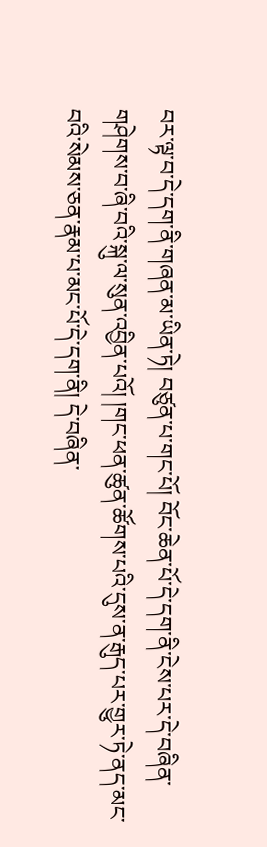བར་ལྟ་བ་དེ་དག་ནི་གཞན་མ་ཡིན་ཏེ། བཙུན་པ་གང་པོ། བོང་ཆེན་པོ་དེ་དག་ནི་ངེས་པར་དེ་བཞིན་གཤེགས་བ་ཞི་བའི་སྐུ་ལ་སུན་འབྱིན་པའོ། །གང་ཕན་ཚུན་ཚོགས་པའི་དུས་ན་རྒུད་པར་གྱུར་ཏེ་ནད་མང་བའི་སེམས་ཅན་རྣམ་པ་མང་པོ་དེ་དག་ནི། དེ་བཞིན་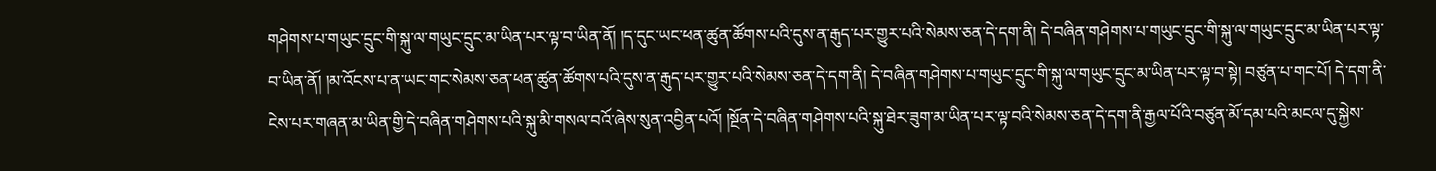གཤེགས་པ་གཡུང་དྲུང་གི་སྐུ་ལ་གཡུང་དྲུང་མ་ཡིན་པར་ལྟ་བ་ཡིན་ནོ། །ད་དུང་ཡང་ཕན་ཚུན་ཚོགས་པའི་དུས་ན་རྒུད་པར་གྱུར་པའི་སེམས་ཅན་དེ་དག་ནི། དེ་བཞིན་གཤེགས་པ་གཡུང་དྲུང་གི་སྐུ་ལ་གཡུང་དྲུང་མ་ཡིན་པར་ལྟ་བ་ཡིན་ནོ། །མ་འོངས་པ་ན་ཡང་གང་སེམས་ཅན་ཕན་ཚུན་ཚོགས་པའི་དུས་ན་རྒུད་པར་གྱུར་པའི་སེམས་ཅན་དེ་དག་ནི། དེ་བཞིན་གཤེགས་པ་གཡུང་དྲུང་གི་སྐུ་ལ་གཡུང་དྲུང་མ་ཡིན་པར་ལྟ་བ་སྟེ། བཙུན་པ་གང་པོ། དེ་དག་ནི་ངེས་པར་གཞན་མ་ཡིན་གྱི་དེ་བཞིན་གཤེགས་པའི་སྐུ་མི་གསལ་བའོ་ཞེས་སུན་འབྱིན་པའོ། །སྔོན་དེ་བཞིན་གཤེགས་པའི་སྐུ་ཐེར་ཟུག་མ་ཡིན་པར་ལྟ་བའི་སེམས་ཅན་དེ་དག་ནི་རྒྱལ་པོའི་བཙུན་མོ་དམ་པའི་མངལ་དུ་སྐྱེས་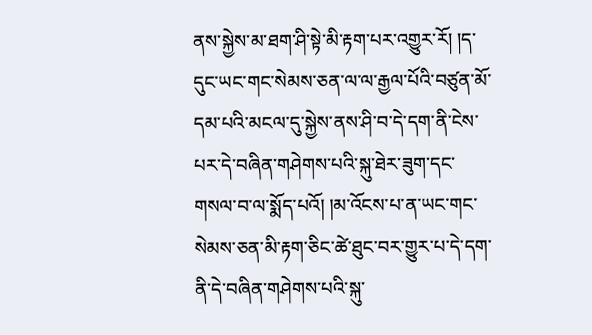ནས་སྐྱེས་མ་ཐག་ཤི་སྟེ་མི་རྟག་པར་འགྱུར་རོ། །ད་དུང་ཡང་གང་སེམས་ཅན་ལ་ལ་རྒྱལ་པོའི་བཙུན་མོ་དམ་པའི་མངལ་དུ་སྐྱེས་ནས་ཤི་བ་དེ་དག་ནི་ངེས་པར་དེ་བཞིན་གཤེགས་པའི་སྐུ་ཐེར་ཟུག་དང་གསལ་བ་ལ་སྨོད་པའོ། །མ་འོངས་པ་ན་ཡང་གང་སེམས་ཅན་མི་རྟག་ཅིང་ཚེ་ཐུང་བར་གྱུར་པ་དེ་དག་ནི་དེ་བཞིན་གཤེགས་པའི་སྐུ་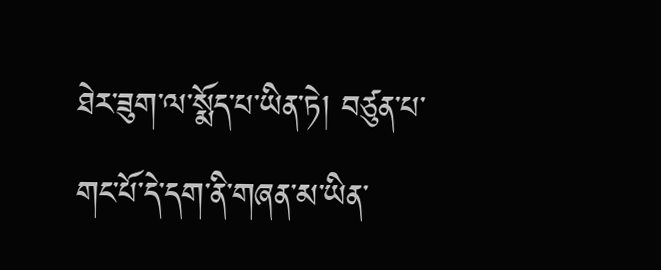ཐེར་ཟུག་ལ་སྨོད་པ་ཡིན་ཏེ། བཙུན་པ་གང་པོ་དེ་དག་ནི་གཞན་མ་ཡིན་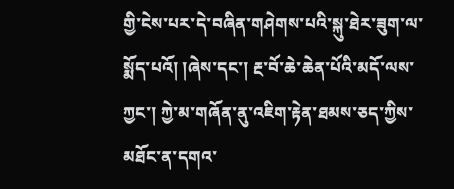གྱི་ངེས་པར་དེ་བཞིན་གཤེགས་པའི་སྐུ་ཐེར་ཟུག་ལ་སྨོད་པའོ། །ཞེས་དང་། རྔ་བོ་ཆེ་ཆེན་པོའི་མདོ་ལས་ཀྱང་། ཀྱེ་མ་གཞོན་ནུ་འཇིག་རྟེན་ཐམས་ཅད་ཀྱིས་མཐོང་ན་དགའ་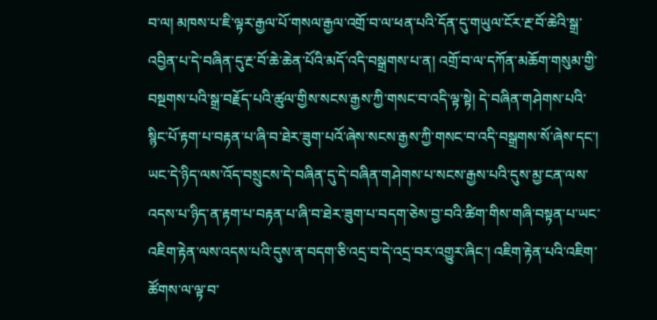བ་ལ། མཁས་པ་ཇི་ལྟར་རྒྱལ་པོ་གསལ་རྒྱལ་འགྲོ་བ་ལ་ཕན་པའི་དོན་དུ་གཡུལ་ངོར་རྔ་བོ་ཆེའི་སྒྲ་འབྱིན་པ་དེ་བཞིན་དུ་རྔ་བོ་ཆེ་ཆེན་པོའི་མདོ་འདི་བསྒྲགས་པ་ན། འགྲོ་བ་ལ་དཀོན་མཆོག་གསུམ་གྱི་བསྔགས་པའི་སྒྲ་བརྗོད་པའི་ཚུལ་གྱིས་སངས་རྒྱས་ཀྱི་གསང་བ་འདི་ལྟ་སྟེ། དེ་བཞིན་གཤེགས་པའི་སྙིང་པོ་རྟག་པ་བརྟན་པ་ཞི་བ་ཐེར་ཟུག་པའོ་ཞེས་སངས་རྒྱས་ཀྱི་གསང་བ་འདི་བསྒྲགས་སོ་ཞེས་དང་། ཡང་དེ་ཉིད་ལས་འོད་བསྲུངས་དེ་བཞིན་དུ་དེ་བཞིན་གཤེགས་པ་སངས་རྒྱས་པའི་དུས་མྱ་ངན་ལས་འདས་པ་ཉིད་ན་རྟག་པ་བརྟན་པ་ཞི་བ་ཐེར་ཟུག་པ་བདག་ཅེས་བྱ་བའི་ཚིག་གིས་གཞི་བསྟན་པ་ཡང་འཇིག་རྟེན་ལས་འདས་པའི་དུས་ན་བདག་ཅི་འདྲ་བ་དེ་འདྲ་བར་འགྱུར་ཞིང་། འཇིག་རྟེན་པའི་འཇིག་ཚོགས་ལ་ལྟ་བ་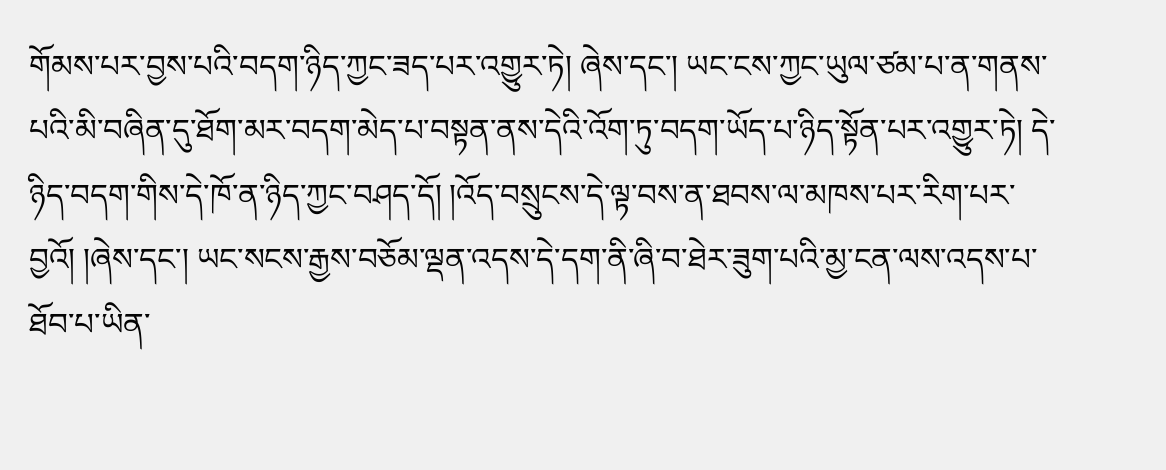གོམས་པར་བྱས་པའི་བདག་ཉིད་ཀྱང་ཟད་པར་འགྱུར་ཏེ། ཞེས་དང་། ཡང་ངས་ཀྱང་ཡུལ་ཙམ་པ་ན་གནས་པའི་མི་བཞིན་དུ་ཐོག་མར་བདག་མེད་པ་བསྟན་ནས་དེའི་འོག་ཏུ་བདག་ཡོད་པ་ཉིད་སྟོན་པར་འགྱུར་ཏེ། དེ་ཉིད་བདག་གིས་དེ་ཁོ་ན་ཉིད་ཀྱང་བཤད་དོ། །འོད་བསྲུངས་དེ་ལྟ་བས་ན་ཐབས་ལ་མཁས་པར་རིག་པར་བྱའོ། །ཞེས་དང་། ཡང་སངས་རྒྱས་བཅོམ་ལྡན་འདས་དེ་དག་ནི་ཞི་བ་ཐེར་ཟུག་པའི་མྱ་ངན་ལས་འདས་པ་ཐོབ་པ་ཡིན་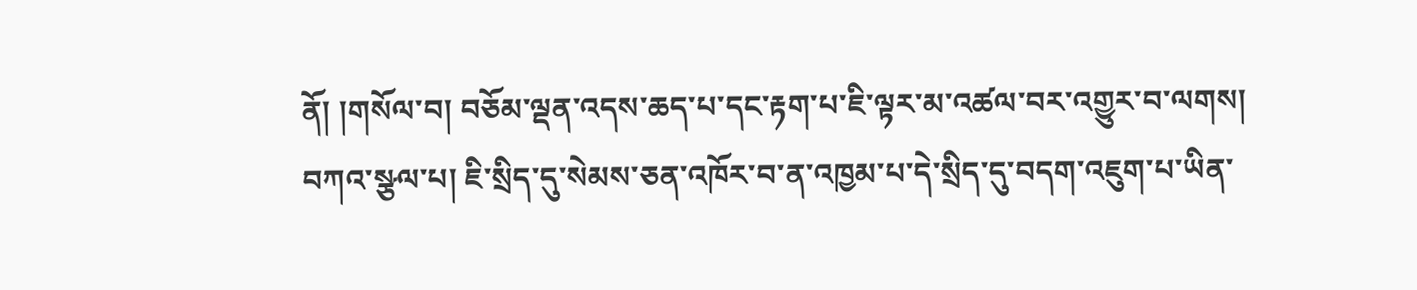ནོ། །གསོལ་བ། བཅོམ་ལྡན་འདས་ཆད་པ་དང་རྟག་པ་ཇི་ལྟར་མ་འཚལ་བར་འགྱུར་བ་ལགས། བཀའ་སྩལ་པ། ཇི་སྲིད་དུ་སེམས་ཅན་འཁོར་བ་ན་འཁྱམ་པ་དེ་སྲིད་དུ་བདག་འཇུག་པ་ཡིན་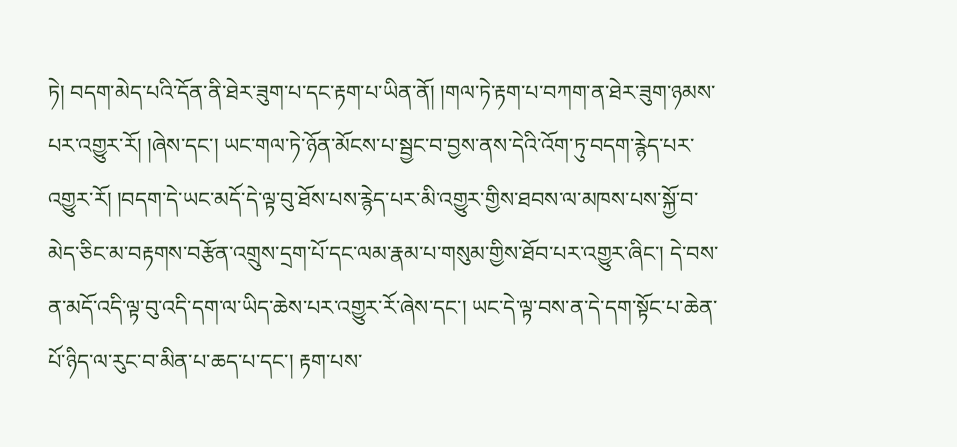ཏེ། བདག་མེད་པའི་དོན་ནི་ཐེར་ཟུག་པ་དང་རྟག་པ་ཡིན་ནོ། །གལ་ཏེ་རྟག་པ་བཀག་ན་ཐེར་ཟུག་ཉམས་པར་འགྱུར་རོ། །ཞེས་དང་། ཡང་གལ་ཏེ་ཉོན་མོངས་པ་སྦྱང་བ་བྱས་ནས་དེའི་འོག་ཏུ་བདག་རྙེད་པར་འགྱུར་རོ། །བདག་དེ་ཡང་མདོ་དེ་ལྟ་བུ་ཐོས་པས་རྙེད་པར་མི་འགྱུར་གྱིས་ཐབས་ལ་མཁས་པས་སྐྱོ་བ་མེད་ཅིང་མ་བརྟགས་བརྩོན་འགྲུས་དྲག་པོ་དང་ལམ་རྣམ་པ་གསུམ་གྱིས་ཐོབ་པར་འགྱུར་ཞིང་། དེ་བས་ན་མདོ་འདི་ལྟ་བུ་འདི་དག་ལ་ཡིད་ཆེས་པར་འགྱུར་རོ་ཞེས་དང་། ཡང་དེ་ལྟ་བས་ན་དེ་དག་སྟོང་པ་ཆེན་པོ་ཉིད་ལ་རུང་བ་མིན་པ་ཆད་པ་དང་། རྟག་པས་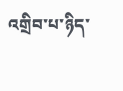འགྲིབ་པ་ཉིད་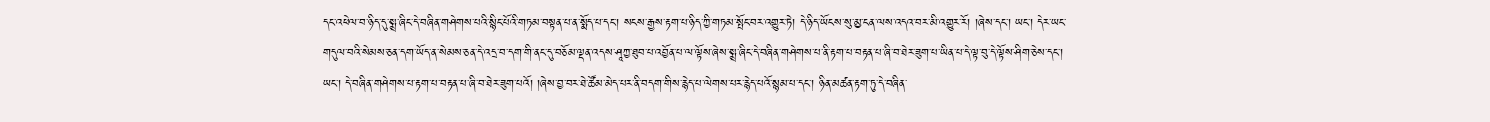དང་འཕེལ་བ་ཉིད་དུ་སྨྲ་ཞིང་དེ་བཞིན་གཤེགས་པའི་སྙིང་པོའི་གཏམ་བསྟན་པ་ན་སྨོད་པ་དང་། སངས་རྒྱས་རྟག་པ་ཉིད་ཀྱི་གཏམ་སྤོང་བར་འགྱུར་ཏེ། དེ་ཉིད་ཡོངས་སུ་མྱ་ངན་ལས་འདའ་བར་མི་འགྱུར་རོ། །ཞེས་དང་། ཡང་། དེར་ཡང་གདུལ་བའི་སེམས་ཅན་དག་ཡོད་ན་སེམས་ཅན་དེ་འདྲ་བ་དག་གི་ནང་དུ་བཅོམ་ལྡན་འདས་ཤཱཀྱ་ཐུབ་པ་འབྱོན་པ་ལ་ལྟོས་ཞེས་སྨྲ་ཞིང་དེ་བཞིན་གཤེགས་པ་ནི་རྟག་པ་བརྟན་པ་ཞི་བ་ཐེར་ཟུག་པ་ཡིན་པ་དེ་ལྟ་བུ་དེ་ལྟོས་ཤིག་ཅེས་དང་། ཡང་། དེ་བཞིན་གཤེགས་པ་རྟག་པ་བརྟན་པ་ཞི་བ་ཐེར་ཟུག་པའོ། །ཞེས་བྱ་བར་ཐེ་ཚོམ་མེད་པར་ནི་བདག་གིས་རྙེད་པ་ལེགས་པར་རྙེད་པའོ་སྙམ་པ་དང་། ཉིན་མཚན་རྟག་ཏུ་དེ་བཞིན་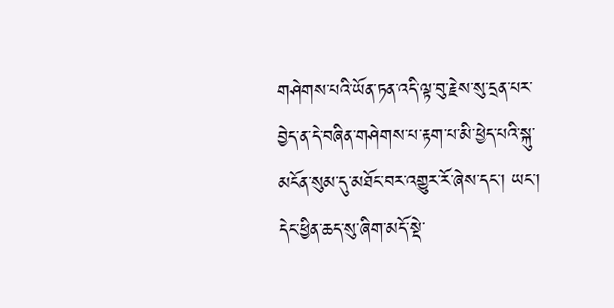གཤེགས་པའི་ཡོན་ཏན་འདི་ལྟ་བུ་རྗེས་སུ་དྲན་པར་བྱེད་ན་དེ་བཞིན་གཤེགས་པ་རྟག་པ་མི་ཕྱེད་པའི་སྐུ་མངོན་སུམ་དུ་མཐོང་བར་འགྱུར་རོ་ཞེས་དང་། ཡང་། དེང་ཕྱིན་ཆད་སུ་ཞིག་མདོ་སྡེ་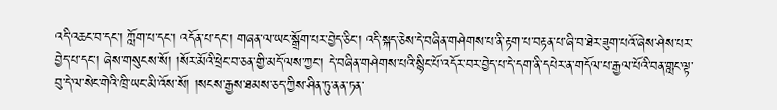འདི་འཆང་བ་དང་། ཀློག་པ་དང་། འདོན་པ་དང་། གཞན་ལ་ཡང་སྒྲོག་པར་བྱེད་ཅིང་། འདི་སྐད་ཅེས་དེ་བཞིན་གཤེགས་པ་ནི་རྟག་པ་བརྟན་པ་ཞི་བ་ཐེར་ཟུག་པའོ་ཞེས་ཤེས་པར་བྱེད་པ་དང་། ཞེས་གསུངས་སོ། །སོར་མོའི་ཕྲེང་བ་ཅན་གྱི་མདོ་ལས་ཀྱང་། དེ་བཞིན་གཤེགས་པའི་སྙིང་པོ་འདོར་བར་བྱེད་པ་དེ་དག་ནི་དཔེར་ན་གདོལ་པ་རྒྱལ་པོའི་བན་གླང་ལྟ་བུ་དེ་ལ་སེང་གེའི་ཁྲི་ཡང་མི་འོས་སོ། །སངས་རྒྱས་ཐམས་ཅད་ཀྱིས་ཤིན་ཏུ་ནན་ཏན་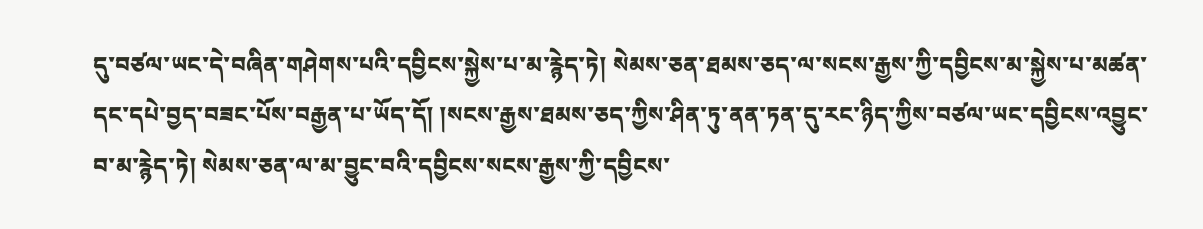དུ་བཙལ་ཡང་དེ་བཞིན་གཤེགས་པའི་དབྱིངས་སྐྱེས་པ་མ་རྙེད་ཏེ། སེམས་ཅན་ཐམས་ཅད་ལ་སངས་རྒྱས་ཀྱི་དབྱིངས་མ་སྐྱེས་པ་མཚན་དང་དཔེ་བྱད་བཟང་པོས་བརྒྱན་པ་ཡོད་དོ། །སངས་རྒྱས་ཐམས་ཅད་ཀྱིས་ཤིན་ཏུ་ནན་ཏན་དུ་རང་ཉིད་ཀྱིས་བཙལ་ཡང་དབྱིངས་འབྱུང་བ་མ་རྙེད་ཏེ། སེམས་ཅན་ལ་མ་བྱུང་བའི་དབྱིངས་སངས་རྒྱས་ཀྱི་དབྱིངས་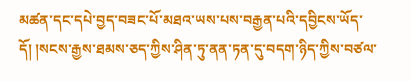མཚན་དང་དཔེ་བྱད་བཟང་པོ་མཐའ་ཡས་པས་བརྒྱན་པའི་དབྱིངས་ཡོད་དོ། །སངས་རྒྱས་ཐམས་ཅད་ཀྱིས་ཤིན་ཏུ་ནན་ཏན་དུ་བདག་ཉིད་ཀྱིས་བཙལ་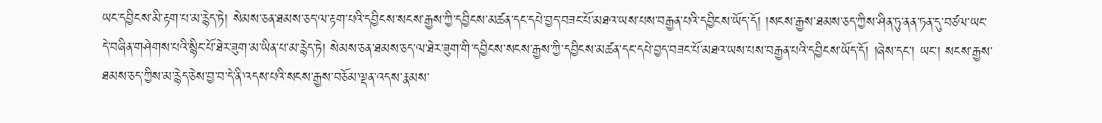ཡང་དབྱིངས་མི་རྟག་པ་མ་རྙེད་ཏེ། སེམས་ཅན་ཐམས་ཅད་ལ་རྟག་པའི་དབྱིངས་སངས་རྒྱས་ཀྱི་དབྱིངས་མཚན་དང་དཔེ་བྱད་བཟང་པོ་མཐའ་ཡས་པས་བརྒྱན་པའི་དབྱིངས་ཡོད་དོ། །སངས་རྒྱས་ཐམས་ཅད་ཀྱིས་ཤིན་ཏུ་ནན་ཏན་དུ་བཙལ་ཡང་དེ་བཞིན་གཤེགས་པའི་སྙིང་པོ་ཐེར་ཟུག་མ་ཡིན་པ་མ་རྙེད་ཏེ། སེམས་ཅན་ཐམས་ཅད་ལ་ཐེར་ཟུག་གི་དབྱིངས་སངས་རྒྱས་ཀྱི་དབྱིངས་མཚན་དང་དཔེ་བྱད་བཟང་པོ་མཐའ་ཡས་པས་བརྒྱན་པའི་དབྱིངས་ཡོད་དོ། །ཞེས་དང་། ཡང་། སངས་རྒྱས་ཐམས་ཅད་ཀྱིས་མ་རྙེད་ཅེས་བྱ་བ་དེ་ནི་འདས་པའི་སངས་རྒྱས་བཅོམ་ལྡན་འདས་རྣམས་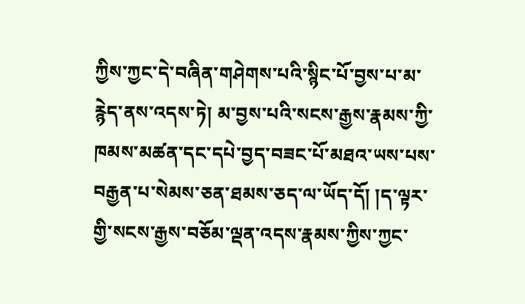ཀྱིས་ཀྱང་དེ་བཞིན་གཤེགས་པའི་སྙིང་པོ་བྱས་པ་མ་རྙེད་ནས་འདས་ཏེ། མ་བྱས་པའི་སངས་རྒྱས་རྣམས་ཀྱི་ཁམས་མཚན་དང་དཔེ་བྱད་བཟང་པོ་མཐའ་ཡས་པས་བརྒྱན་པ་སེམས་ཅན་ཐམས་ཅད་ལ་ཡོད་དོ། །ད་ལྟར་གྱི་སངས་རྒྱས་བཅོམ་ལྡན་འདས་རྣམས་ཀྱིས་ཀྱང་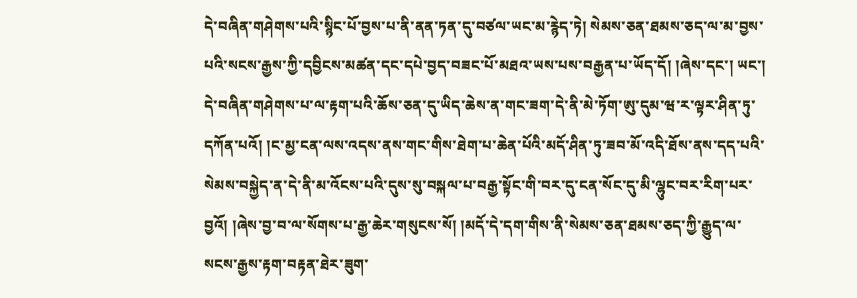དེ་བཞིན་གཤེགས་པའི་སྙིང་པོ་བྱས་པ་ནི་ནན་ཏན་དུ་བཙལ་ཡང་མ་རྙེད་ཏེ། སེམས་ཅན་ཐམས་ཅད་ལ་མ་བྱས་པའི་སངས་རྒྱས་ཀྱི་དབྱིངས་མཚན་དང་དཔེ་བྱད་བཟང་པོ་མཐའ་ཡས་པས་བརྒྱན་པ་ཡོད་དོ། །ཞེས་དང་། ཡང་། དེ་བཞིན་གཤེགས་པ་ལ་རྟག་པའི་ཆོས་ཅན་དུ་ཡིད་ཆེས་ན་གང་ཟག་དེ་ནི་མེ་ཏོག་ཨུ་དུམ་ཝ་ར་ལྟར་ཤིན་ཏུ་དཀོན་པའོ། །ང་མྱ་ངན་ལས་འདས་ནས་གང་གིས་ཐེག་པ་ཆེན་པོའི་མདོ་ཤིན་ཏུ་ཟབ་མོ་འདི་ཐོས་ནས་དད་པའི་སེམས་བསྐྱེད་ན་དེ་ནི་མ་འོངས་པའི་དུས་སུ་བསྐལ་པ་བརྒྱ་སྟོང་གི་བར་དུ་ངན་སོང་དུ་མི་ལྷུང་བར་རིག་པར་བྱའོ། །ཞེས་བྱ་བ་ལ་སོགས་པ་རྒྱ་ཆེར་གསུངས་སོ། །མདོ་དེ་དག་གིས་ནི་སེམས་ཅན་ཐམས་ཅད་ཀྱི་རྒྱུད་ལ་སངས་རྒྱས་རྟག་བརྟན་ཐེར་ཟུག་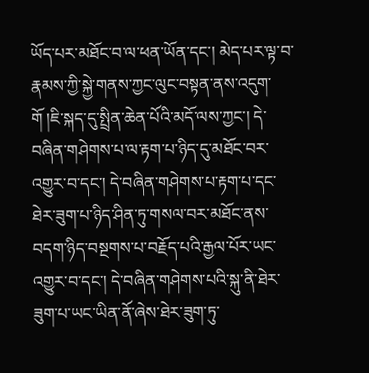ཡོད་པར་མཐོང་བ་ལ་ཕན་ཡོན་དང་། མེད་པར་ལྟ་བ་རྣམས་ཀྱི་སྐྱེ་གནས་ཀྱང་ལུང་བསྟན་ནས་འདུག་གོ །ཇི་སྐད་དུ་སྤྲིན་ཆེན་པོའི་མདོ་ལས་ཀྱང་། དེ་བཞིན་གཤེགས་པ་ལ་རྟག་པ་ཉིད་དུ་མཐོང་བར་འགྱུར་བ་དང་། དེ་བཞིན་གཤེགས་པ་རྟག་པ་དང་ཐེར་ཟུག་པ་ཉིད་ཤིན་ཏུ་གསལ་བར་མཐོང་ནས་བདག་ཉིད་བསྔགས་པ་བརྗོད་པའི་རྒྱལ་པོར་ཡང་འགྱུར་བ་དང་། དེ་བཞིན་གཤེགས་པའི་སྐུ་ནི་ཐེར་ཟུག་པ་ཡང་ཡིན་ནོ་ཞེས་ཐེར་ཟུག་ཏུ་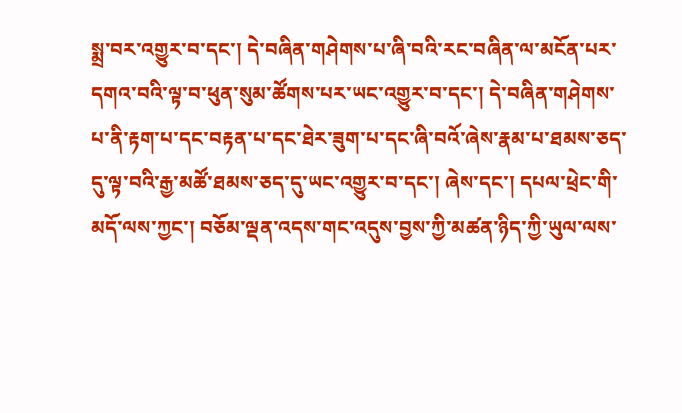སྨྲ་བར་འགྱུར་བ་དང་། དེ་བཞིན་གཤེགས་པ་ཞི་བའི་རང་བཞིན་ལ་མངོན་པར་དགའ་བའི་ལྟ་བ་ཕུན་སུམ་ཚོགས་པར་ཡང་འགྱུར་བ་དང་། དེ་བཞིན་གཤེགས་པ་ནི་རྟག་པ་དང་བརྟན་པ་དང་ཐེར་ཟུག་པ་དང་ཞི་བའོ་ཞེས་རྣམ་པ་ཐམས་ཅད་དུ་ལྟ་བའི་རྒྱ་མཚོ་ཐམས་ཅད་དུ་ཡང་འགྱུར་བ་དང་། ཞེས་དང་། དཔལ་ཕྲེང་གི་མདོ་ལས་ཀྱང་། བཅོམ་ལྡན་འདས་གང་འདུས་བྱས་ཀྱི་མཚན་ཉིད་ཀྱི་ཡུལ་ལས་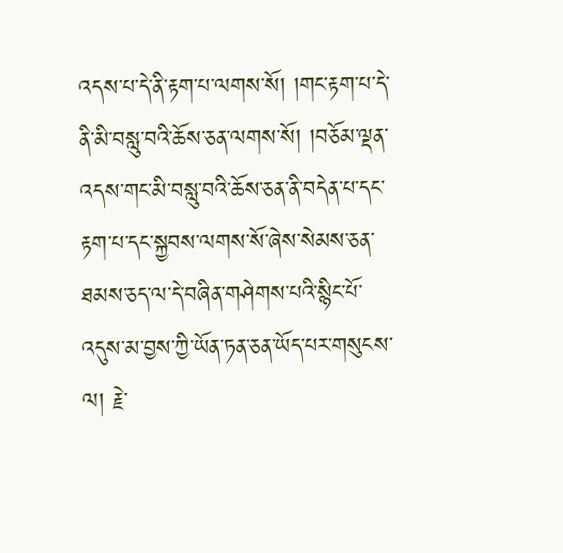འདས་པ་དེ་ནི་རྟག་པ་ལགས་སོ། །གང་རྟག་པ་དེ་ནི་མི་བསླུ་བའི་ཆོས་ཅན་ལགས་སོ། །བཅོམ་ལྡན་འདས་གང་མི་བསླུ་བའི་ཆོས་ཅན་ནི་བདེན་པ་དང་རྟག་པ་དང་སྐྱབས་ལགས་སོ་ཞེས་སེམས་ཅན་ཐམས་ཅད་ལ་དེ་བཞིན་གཤེགས་པའི་སྙིང་པོ་འདུས་མ་བྱས་ཀྱི་ཡོན་ཏན་ཅན་ཡོད་པར་གསུངས་ལ། རྗེ་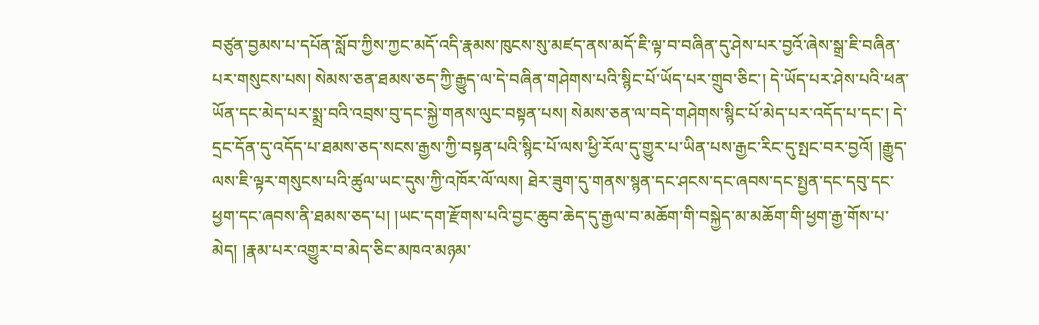བཙུན་བྱམས་པ་དཔོན་སློབ་ཀྱིས་ཀྱང་མདོ་འདི་རྣམས་ཁུངས་སུ་མཛད་ནས་མདོ་ཇི་ལྟ་བ་བཞིན་དུ་ཤེས་པར་བྱའོ་ཞེས་སྒྲ་ཇི་བཞིན་པར་གསུངས་པས། སེམས་ཅན་ཐམས་ཅད་ཀྱི་རྒྱུད་ལ་དེ་བཞིན་གཤེགས་པའི་སྙིང་པོ་ཡོད་པར་གྲུབ་ཅིང་། དེ་ཡོད་པར་ཤེས་པའི་ཕན་ཡོན་དང་མེད་པར་སྨྲ་བའི་འབྲས་བུ་དང་སྐྱེ་གནས་ལུང་བསྟན་པས། སེམས་ཅན་ལ་བདེ་གཤེགས་སྙིང་པོ་མེད་པར་འདོད་པ་དང་། དེ་དྲང་དོན་དུ་འདོད་པ་ཐམས་ཅད་སངས་རྒྱས་ཀྱི་བསྟན་པའི་སྙིང་པོ་ལས་ཕྱི་རོལ་དུ་གྱུར་པ་ཡིན་པས་རྒྱང་རིང་དུ་སྤང་བར་བྱའོ། །རྒྱུད་ལས་ཇི་ལྟར་གསུངས་པའི་ཚུལ་ཡང་དུས་ཀྱི་འཁོར་ལོ་ལས། ཐེར་ཟུག་དུ་གནས་སྙན་དང་ཤངས་དང་ཞབས་དང་སྤྱན་དང་དབུ་དང་ཕྱག་དང་ཞབས་ནི་ཐམས་ཅད་པ། །ཡང་དག་རྫོགས་པའི་བྱང་ཆུབ་ཆེད་དུ་རྒྱལ་བ་མཆོག་གི་བསྐྱེད་མ་མཆོག་གི་ཕྱག་རྒྱ་གོས་པ་མེད། །རྣམ་པར་འགྱུར་བ་མེད་ཅིང་མཁའ་མཉམ་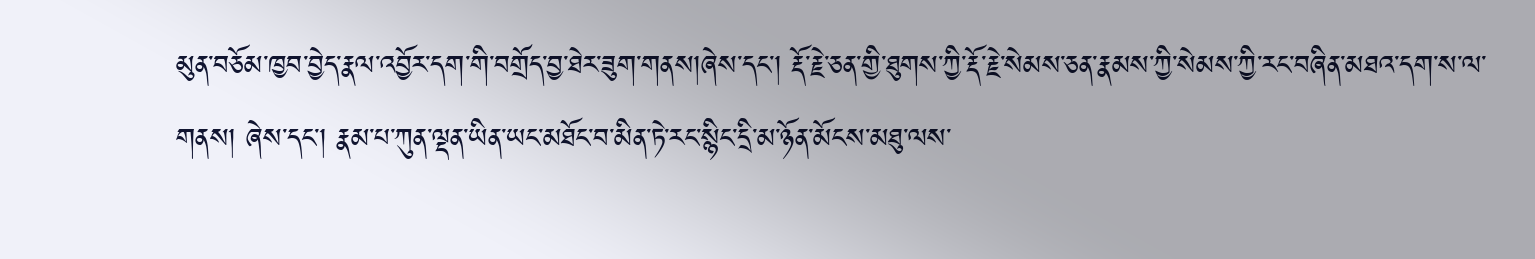མུན་བཅོམ་ཁྱབ་བྱེད་རྣལ་འབྱོར་དག་གི་བགྲོད་བྱ་ཐེར་ཟུག་གནས།ཞེས་དང་། རྡོ་རྗེ་ཅན་གྱི་ཐུགས་ཀྱི་རྡོ་རྗེ་སེམས་ཅན་རྣམས་ཀྱི་སེམས་ཀྱི་རང་བཞིན་མཐའ་དག་ས་ལ་གནས། ཞེས་དང་། རྣམ་པ་ཀུན་ལྡན་ཡིན་ཡང་མཐོང་བ་མིན་ཏེ་རང་སྙིང་དྲི་མ་ཉོན་མོངས་མཐུ་ལས་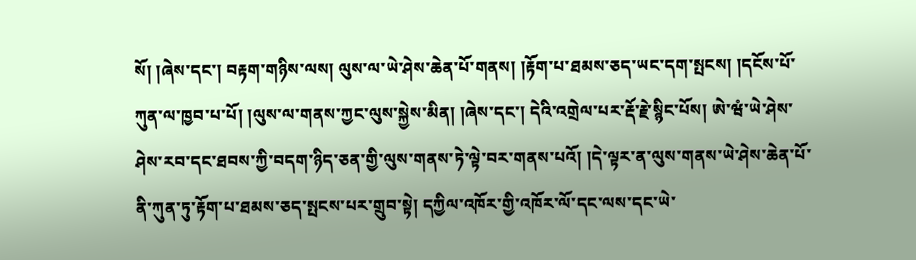སོ། །ཞེས་དང་། བརྟག་གཉིས་ལས། ལུས་ལ་ཡེ་ཤེས་ཆེན་པོ་གནས། །རྟོག་པ་ཐམས་ཅད་ཡང་དག་སྤངས། །དངོས་པོ་ཀུན་ལ་ཁྱབ་པ་པོ། །ལུས་ལ་གནས་ཀྱང་ལུས་སྐྱེས་མིན། །ཞེས་དང་། དེའི་འགྲེལ་པར་རྡོ་རྗེ་སྙིང་པོས། ཨེ་ཝཾ་ཡེ་ཤེས་ཤེས་རབ་དང་ཐབས་ཀྱི་བདག་ཉིད་ཅན་གྱི་ལུས་གནས་ཏེ་ལྟེ་བར་གནས་པའོ། །དེ་ལྟར་ན་ལུས་གནས་ཡེ་ཤེས་ཆེན་པོ་ནི་ཀུན་ཏུ་རྟོག་པ་ཐམས་ཅད་སྤངས་པར་གྲུབ་སྟེ། དཀྱིལ་འཁོར་གྱི་འཁོར་ལོ་དང་ལས་དང་ཡེ་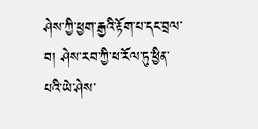ཤེས་ཀྱི་ཕྱག་རྒྱའི་རྟོག་པ་དང་བྲལ་བ། ཤེས་རབ་ཀྱི་ཕ་རོལ་ཏུ་ཕྱིན་པའི་ཡེ་ཤེས་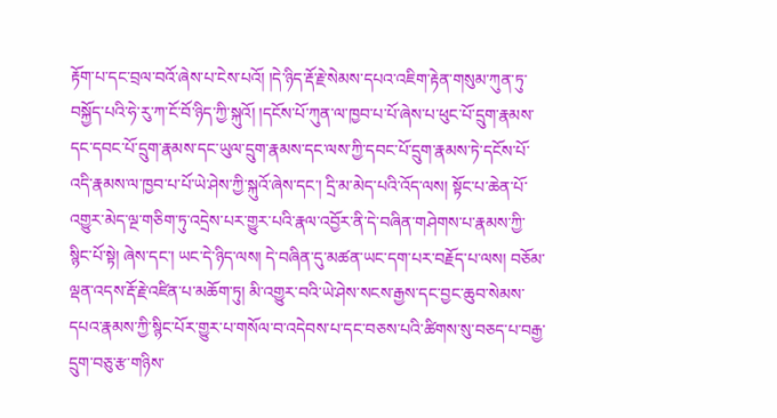རྟོག་པ་དང་བྲལ་བའོ་ཞེས་པ་ངེས་པའོ། །དེ་ཉིད་རྡོ་རྗེ་སེམས་དཔའ་འཇིག་རྟེན་གསུམ་ཀུན་ཏུ་བསྐྱོད་པའི་ཧེ་རུ་ཀ་ངོ་བོ་ཉིད་ཀྱི་སྐུའོ། །དངོས་པོ་ཀུན་ལ་ཁྱབ་པ་པོ་ཞེས་པ་ཕུང་པོ་དྲུག་རྣམས་དང་དབང་པོ་དྲུག་རྣམས་དང་ཡུལ་དྲུག་རྣམས་དང་ལས་ཀྱི་དབང་པོ་དྲུག་རྣམས་ཏེ་དངོས་པོ་འདི་རྣམས་ལ་ཁྱབ་པ་པོ་ཡེ་ཤེས་ཀྱི་སྐུའོ་ཞེས་དང་། དྲི་མ་མེད་པའི་འོད་ལས། སྟོང་པ་ཆེན་པོ་འགྱུར་མེད་ལྔ་གཅིག་ཏུ་འདྲེས་པར་གྱུར་པའི་རྣལ་འབྱོར་ནི་དེ་བཞིན་གཤེགས་པ་རྣམས་ཀྱི་སྙིང་པོ་སྟེ། ཞེས་དང་། ཡང་དེ་ཉིད་ལས། དེ་བཞིན་དུ་མཚན་ཡང་དག་པར་བརྗོད་པ་ལས། བཅོམ་ལྡན་འདས་རྡོ་རྗེ་འཛིན་པ་མཆོག་ཏུ། མི་འགྱུར་བའི་ཡེ་ཤེས་སངས་རྒྱས་དང་བྱང་ཆུབ་སེམས་དཔའ་རྣམས་ཀྱི་སྙིང་པོར་གྱུར་པ་གསོལ་བ་འདེབས་པ་དང་བཅས་པའི་ཚིགས་སུ་བཅད་པ་བརྒྱ་དྲུག་བཅུ་རྩ་གཉིས་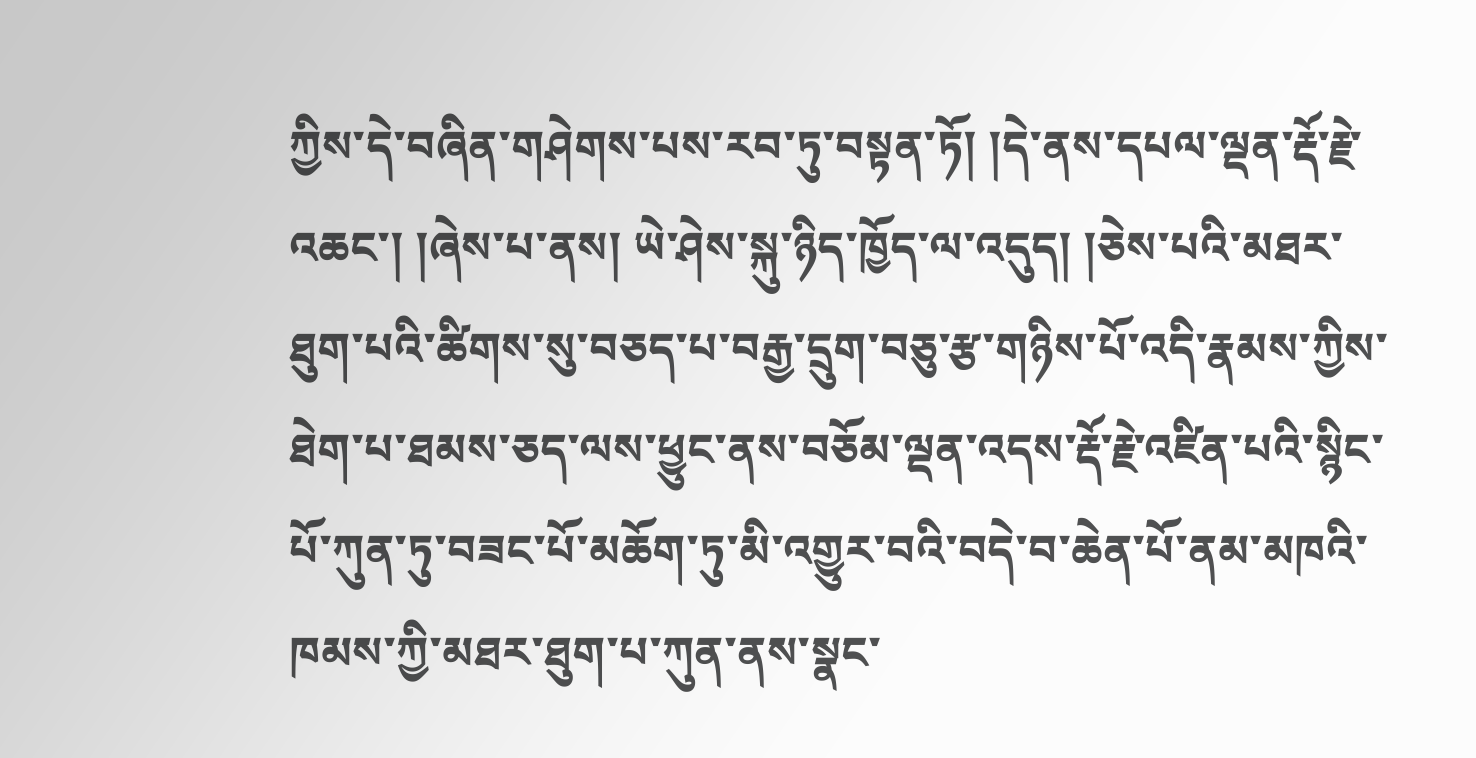ཀྱིས་དེ་བཞིན་གཤེགས་པས་རབ་ཏུ་བསྟན་ཏོ། །དེ་ནས་དཔལ་ལྡན་རྡོ་རྗེ་འཆང་། །ཞེས་པ་ནས། ཡེ་ཤེས་སྐུ་ཉིད་ཁྱོད་ལ་འདུད། །ཅེས་པའི་མཐར་ཐུག་པའི་ཚིགས་སུ་བཅད་པ་བརྒྱ་དྲུག་བཅུ་རྩ་གཉིས་པོ་འདི་རྣམས་ཀྱིས་ཐེག་པ་ཐམས་ཅད་ལས་ཕྱུང་ནས་བཅོམ་ལྡན་འདས་རྡོ་རྗེ་འཛིན་པའི་སྙིང་པོ་ཀུན་ཏུ་བཟང་པོ་མཆོག་ཏུ་མི་འགྱུར་བའི་བདེ་བ་ཆེན་པོ་ནམ་མཁའི་ཁམས་ཀྱི་མཐར་ཐུག་པ་ཀུན་ནས་སྣང་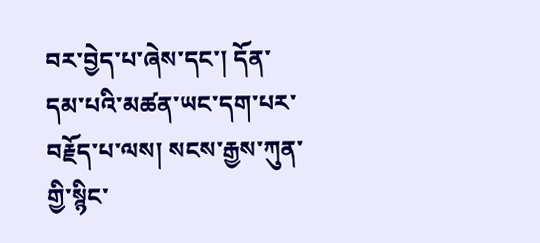བར་བྱེད་པ་ཞེས་དང་། དོན་དམ་པའི་མཚན་ཡང་དག་པར་བརྗོད་པ་ལས། སངས་རྒྱས་ཀུན་གྱི་སྙིང་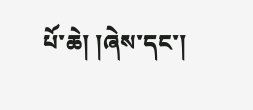པོ་ཆེ། །ཞེས་དང་།